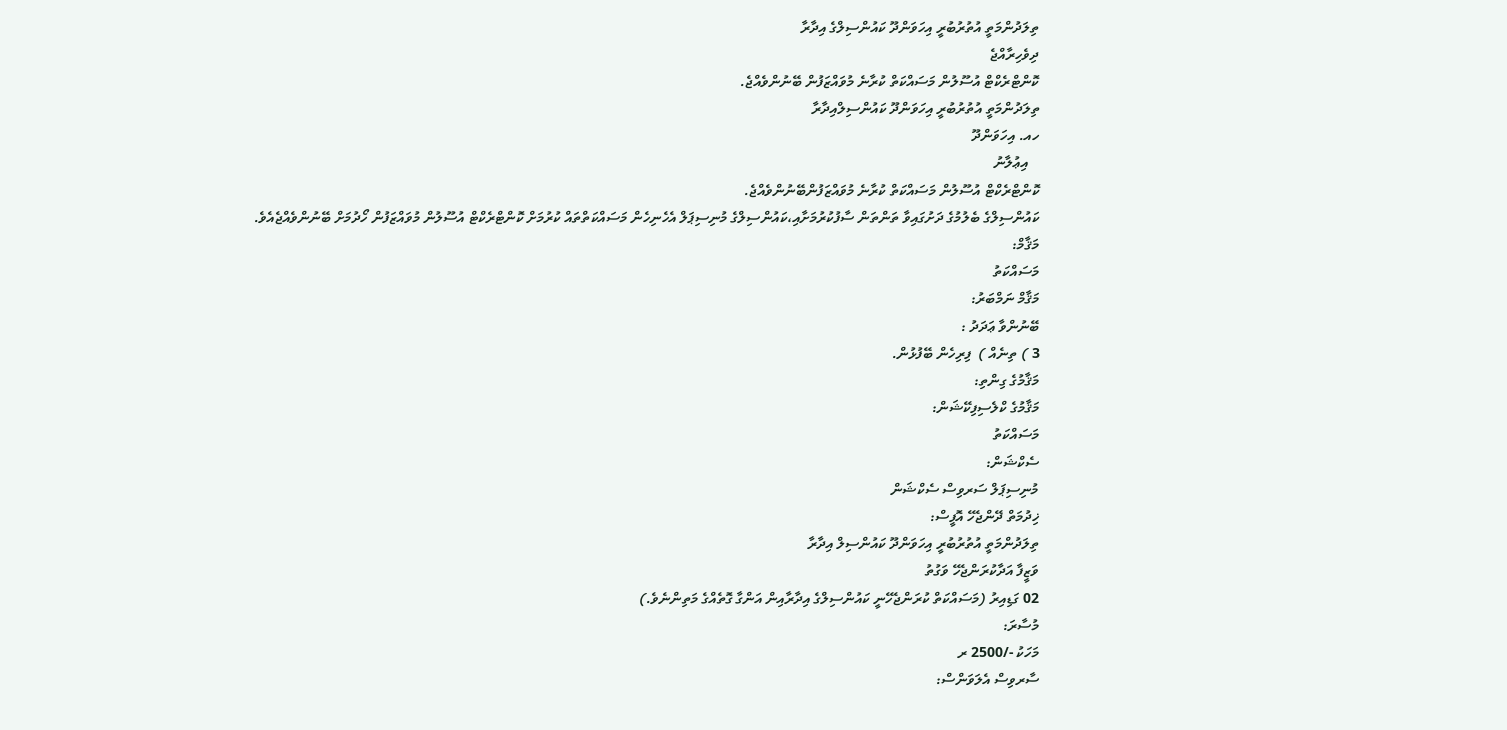ތިލަދުންމަތީ އުތުރުބުރީ އިހަވަންދޫ ކައުންސިލްގެ އިދާރާ
ދިވެހިރާއްޖެ
ކޮންޓްރެކްޓް އުސޫލުން މަސައްކަތް ކުރާނެ މުވައްޒަފުން ބޭނުންވެއްޖެ.
ތިލަދުންމަތީ އުތުރުބުރީ އިހަވަންދޫ ކައުންސިލްއިދާރާ
ހއ. އިހަވަންދޫ
   އިޢުލާނު
ކޮންޓްރެކްޓް އުސޫލުން މަސައްކަތް ކުރާނެ މުވައްޒަފުންބޭނުންވެއްޖެ.
ކައުންސިލްގެ ބެލުމުގެ ދަށުގައިވާ ތަންތަން ސާފުކުރުމަށާއި،ކައުންސިލްގެ މުނިސިޕަލް އެހެނިހެން މަސައްކަތްތައް ކުރުމަށް ކޮންޓްރެކްޓް އުސޫލުން މުވައްޒަފުން ހޯދުމަށް ބޭނުންވެއްޖެއެވެ.
މަޤާމް:
މަސައްކަތު
މަޤާމް ނަމްބަރު:
ބޭނުންވާ ޢަދަދު :
3 ) ތިނެއް )  ފިރިހެން ބޭފުޅުން.
މަޤާމުގެ ގިންތި:
މަޤާމުގެ ކްލެސިފިކޭޝަން:
މަސައްކަތު
ސެކްޝަން:
މުނިސިޕަލް ސަރވިސް ސެކްޝަން
ޚިދުމަތް ދޭންޖެހޭ އޮފީސް:
ތިލަދުންމަތީ އުތުރުބުރީ އިހަވަންދޫ ކައުންސިލް އިދާރާ
ވަޒީފާ އަދާކުރަންޖެހޭ ވަގުތު
02 ގަޑިއިރު (މަސައްކަތް ކުރަންޖެހޭނީ ކައުންސިލްގެ އިދާރާއިން އަންގާ ގޮތެއްގެ މަތިންނެވެ.)
މުސާރަ:
މަހަކު -/2500 ރ
ސާރވިސް އެލަވަންސް: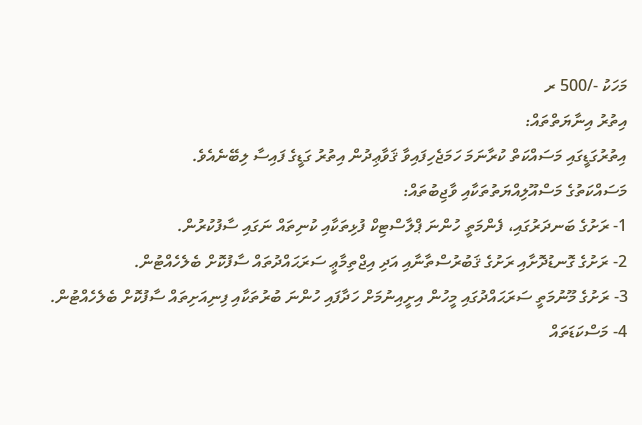މަހަކު -/500 ރ
އިތުރު އިނާޔަތްތައް:
އިތުރުގަޑީގައި މަސައްކަތް ކުރާނަމަ ހަމަޖެހިފައިވާ ޤަވާޢިދުން އިތުރު ގަޑީގެ ފައިސާ ލިބޭނެއެވެ.
މަސައްކަތުގެ މަސްއޫލިއްޔަތުތަކާއި ވާޖިބުތައް:
1- ރަށުގެ ބަނދަރުގައި، ފެންމަތީ ހުންނަ ޕްލާސްޓިކް ފުޅިތަކާއި ކުނިތައް ނަގައި ސާފުކުރުން.
2- ރަށުގެ ގޮނޑުދޮށާއި ރަށުގެ ޤަބުރުސްތާނާއި އަދި އިޖްތިމާޢީ ސަރަޙައްދުތައް ސާފުކޮށް ބެލެހެއްޓުން.
3- ރަށުގެ މޫނުމަތީ ސަރަޙައްދުގައި މީހުން އިށީއިނުމަށް ހަދާފައި ހުންނަ ބުރުތަކާއި ފިނިއަށިތައް ސާފުކޮށް ބެލެހެއްޓުން.
4- މަސްކަޑަތައް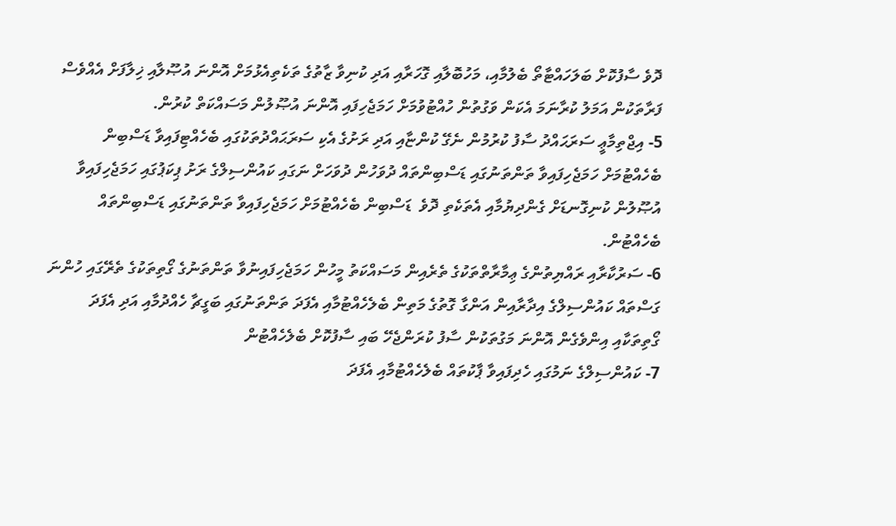ދޮވެ ސާފުކޮށް ބަލަހައްޓާތޯ ބެލުމާއި، މަހުބޮލާއި ގޮހަރާއި އަދި ކުނިވާ ޒާތުގެ ތަކެތިއެޅުމަށް އޮންނަ އުޞޫލާއި ޚިލާފަށް އެއްވެސް ފަރާތަކުން އަމަލު ކުރާނަމަ އެކަން ވަގުތުން ހުއްޓުވުމަށް ހަމަޖެހިފައި އޮންނަ އުޞޫލުން މަސައްކަތް ކުރުން.
5- އިޖްތިމާޢީ ސަރަޙައްދު ސާފު ކުރުމުން ނެގޭ ކުންޏާއި އަދި ރަށުގެ އެކި ސަރަޙައްދުތަކުގައި ބެހެއްޓިފައިވާ ޑަސްބިން ބެހެއްޓުމަށް ހަމަޖެހިފައިވާ ތަންތަނުގައި ޑަސްބިންތައް ދުވަހުން ދުވަހަށް ނަގައި ކައުންސިލްގެ ރަށު ޕިކަޕުގައި ހަމަޖެހިފައިވާ އުޞޫލުން ކުނިގޮނޑަށް ގެންދިޔުމާއި އެތަކެތި ދޮވެ  ޑަސްބިން ބެހެއްޓުމަށް ހަމަޖެހިފައިވާ ތަންތަނުގައި ޑަސްބިންތައް ބެހެއްޓުން.
6- ސަރުކާރާއި ރައްޔިތުންގެ ޢިމާރާތްތަކުގެ ތެރެއިން މަސައްކަތު މީހުން ހަމަޖެހިފައިނުވާ ތަންތަނުގެ ގޯތިތަކުގެ ތެރޭގައި ހުންނަ ގަސްތައް ކައުންސިލްގެ އިދާރާއިން އަންގާ ގޮތުގެ މަތިން ބެލެހެއްޓުމާއި އެފަދަ ތަންތަނުގައި ބަގީޗާ ހެއްދުމާއި އަދި އެފަދަ ގޯތިތަކާއި އިންވެގެން އޮންނަ މަގުތަކުން ސާފު ކުރަންޖެހޭ ބައި ސާފުކޮށް ބެލެހެއްޓުން
7- ކައުންސިލްގެ ނަމުގައި ހެދިފައިވާ ޕާކުތައް ބެލެހެއްޓުމާއި އެފަދަ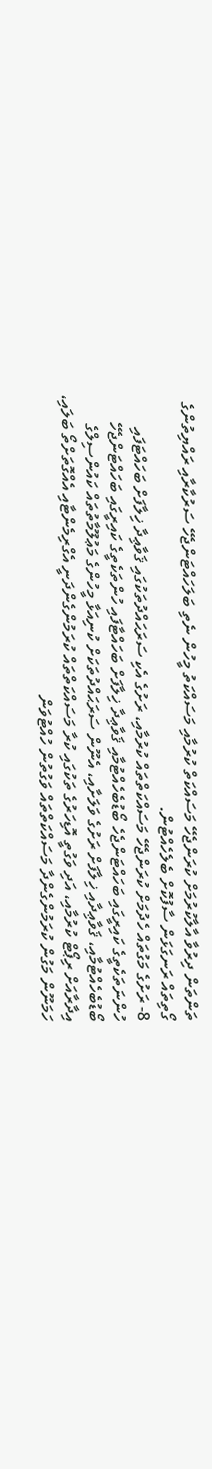ތަންތަން ދިރުވާ އާލާކުރުމަށް ކުރަންޖެހޭ މަސައްކަތް ކުރުމާއި މަސައްކަތު މީހުން ނެތި ބަލަހައްޓަންޖެހޭ ސަރުކާރާއި ރައްޔިތުންގެ ގޯތިތައް ރަނގަޅަން ސާފުކޮށް ބެލެހެއްޓުން.
8- ރަށުގެ މަގުތައް ހެދުމަށް ކުރަންޖެހޭ މަސައްކަތްތައް ކުރުމާއި، ރަށުގެ އެކި ސަރަޙައްދުތަކުގައި ޤަވާޢިދާ ޚިލާފަށް ބަހައްޓަފައި ހުންނަތަކެތީގެ ކައިރީގައި ބަހައްޓަންޖެހެ ބޯޑުބެހެއްޓުމާއި ޤަވާޢިދާ ޚިލާފަށް ބަހައްޓާފައި ހުންތަކެތީގެ ކައިރީގައި ބަހައްޓަންޖެހޭ ބޯޑުބެހެއްޓުމާއި، ޤަވާޢިދާއި ޚިލާފަށް ރަށުގެ ވަލަށާއި، އެނޫން ސަރަޙައްދުތަކަށް ކުނިއަޅާ މީހުންގެ މަޢުލޫމާތުތައް ކައުންސިލްގެ އިދާރާއަށް ރިޕޯޓް ކުރުމާއި، އަދި ވަގުތީ އޮޑިހަރުގެ ތަކުގައި ކުރާ މަސައްކަތްތައް ކުރަމުންގެންދަނީ އެގްރިމެންޓާއި އެއްގޮތަށްތޯ ބަލައި، ހަމަނޫން މަގުން ކުރަމުންގެންދާ މަސައްކަތްތައް ވަގުތުން ހުއްޓުވަން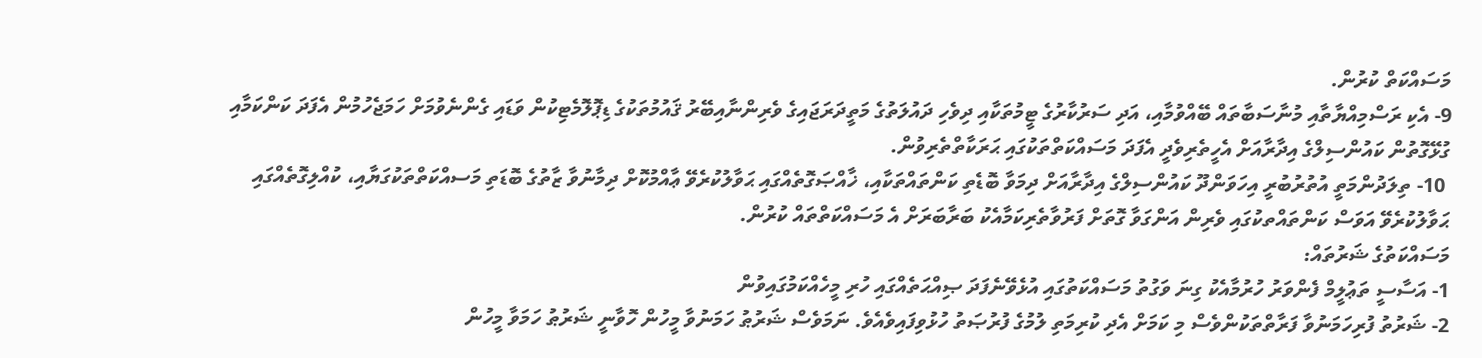މަސައްކަތް ކުރުން.
9- އެކި ރަސްމިއްޔާތާއި މުނާސަބާތައް ބޭއްވުމާއި، އަދި ސަރުކާރުގެ ޓީމުތަކާއި ދިވެހި ދައުލަތުގެ މަތީދަރަޖައިގެ ވެރިންނާއިބޭރު ޤައުމުތަކުގެ ޑިޕޮލޮމެޓިކުން ވަޑައި ގެންނެވުމަށް ހަމަޖެހުމުން އެފަދަ ކަންކަމާއި ގުޅޭގޮތުން ކައުންސިލްގެ އިދާރާއަށް އެހީތެރިވެދީ އެފަދަ މަސައްކަތްތަކުގައި ޙަރަކާތްތެރިވުން.
 10- ތިލަދުންމަތީ އުތުރުބުރީ އިހަވަންދޫ ކައުންސިލްގެ އިދާރާއަށް ދިމަވާ ބޮޑެތި ކަންތައްތަކާއި، ޚާއްޞަގޮތެއްގައި ޙަވާލުކުރެވޭ ޢާއްމުކޮށް ދިމާނުވާ ޒާތުގެ ބޮޑަތި މަސއްކަތްތަކުގަޔާއި، ކުއްލިގޮތެއްގައި ޙަވާލުކުރެވޭ އަވަސް ކަންތައްތކުގައި ވެރިން އަންގަވާ ގޮތަށް ފަރުވާތެރިކަމާއެކު ބަރާބަރަށް އެ މަސައްކަތްތައް ކުރުން.
މަސައްކަތުގެ ޝަރުތައް:
1- އަސާސީ ތަޢުލީމް ފެންވަރު ހުރުމާއެކު ގިނަ ވަގުތު މަސައްކަތުގައި އުޅެވޭނެފަދަ ޞިއްޙަތެއްގައި ހުރި މީހެއްކަމުގައިވުން
2- ޝަރުތު ފުރިހަމަނުވާ ފަރާތްތަކުންވެސް މި ކަމަށް އެދި ކުރިމަތި ލުމުގެ ފުރުޞަތު ހުޅުވިފައިވެއެވެ. ނަމަވެސް ޝަރުޠު ހަމަނުވާ މީހުން ހޮވާނީ ޝަރުޠު ހަމަވާ މީހުން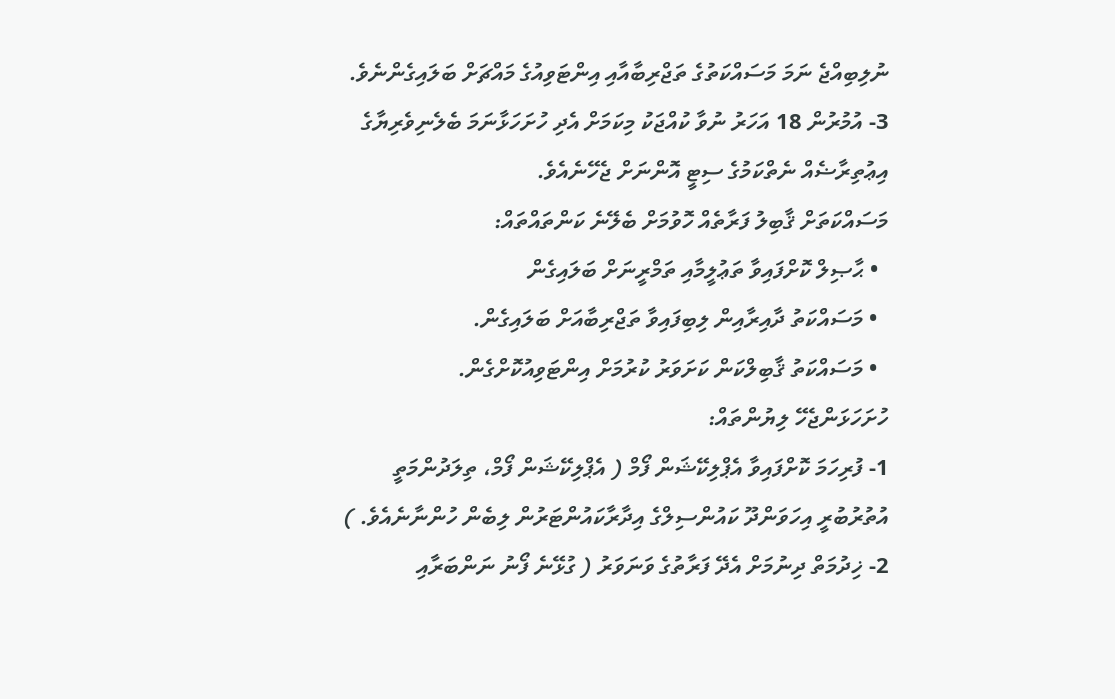ނުލިބިއްޖެ ނަމަ މަސައްކަތުގެ ތަޖްރިބާއާއި އިންޓަވިއުގެ މައްޗަށް ބަލައިގެންނެވެ.
3- އުމުރުން 18 އަހަރު ނުވާ ކުއްޖަކު މިކަމަށް އެދި ހުށަހަޅާނަމަ ބެލެނިވެރިޔާގެ އިޢުތިރާޟެއް ނެތްކަމުގެ ސިޓީ އޮންނަށް ޖެހޭނެއެވެ.
މަސައްކަތަށް ޤާބިލު ފަރާތެއް ހޮވުމަށް ބެލޭނެ ކަންތައްތައް:
  • ޙާޞިލް ކޮށްފައިވާ ތަޢުލީމާއި ތަމްރީނަށް ބަލައިގެން
  • މަސައްކަތު ދާއިރާއިން ލިބިފައިވާ ތަޖްރިބާއަށް ބަލައިގެން.
  • މަސައްކަތު ޤާބިލްކަން ކަށަވަރު ކުރުމަށް އިންޓަވިއުކޮށްގެން.
ހުށަހަޅަންޖެހޭ ލިޔުންތައް:
1- ފުރިހަމަ ކޮށްފައިވާ އެޕްލިކޭޝަން ފޯމް ( އެޕްލިކޭޝަން ފޯމް، ތިލަދުންމަތީ އުތުރުބުރީ އިހަވަންދޫ ކައުންސިލްގެ އިދާރާކައުންޓަރުން ލިބެން ހުންނާނެއެވެ. )
2- ޚިދުމަތް ދިނުމަށް އެދޭ ފަރާތުގެ ވަނަވަރު ( ގުޅޭނެ ފޯނު ނަންބަރާއި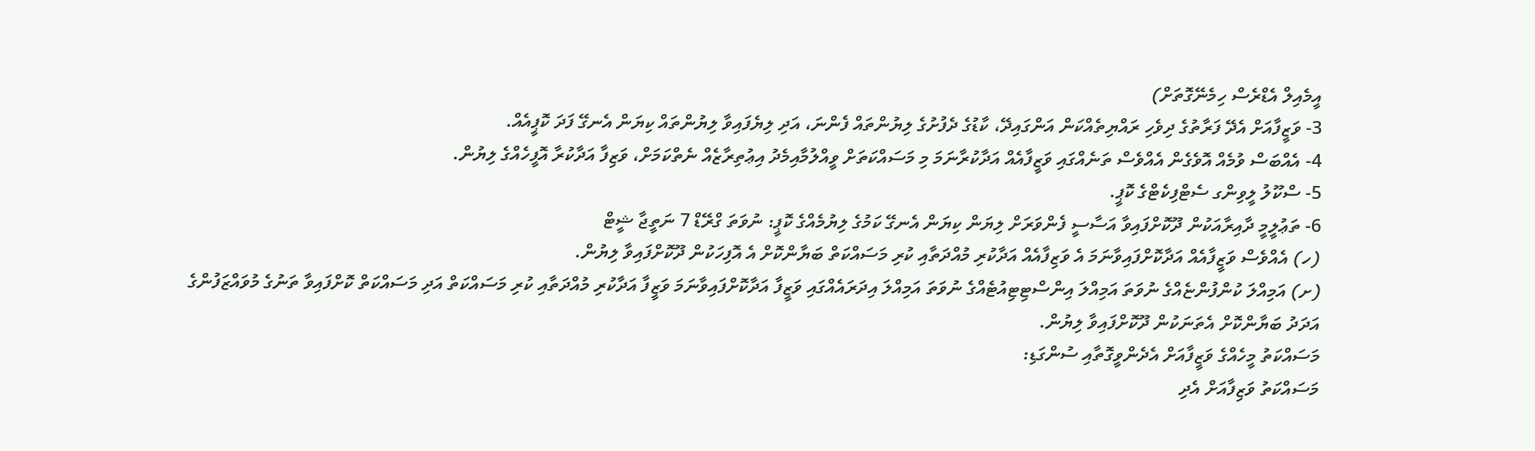އީމެއިލް އެޑްރެސް ހިމެނޭގޮތަށް)
3- ވަޒީފާއަށް އެދޭ ފަރާތުގެ ދިވެހި ރައްޔިތެއްކަން އަންގައިދޭ، ކާޑުގެ ދެފުށުގެ ލިޔުންތައް ފެންނަ، އަދި ލިޔެފައިވާ ލިޔުންތައް ކިޔަން އެނގޭ ފަދަ ކޮޕީއެއް.
4- އެއްބަސް ވުމެއް އޮވެގެން އެއްވެސް ތަނެއްގައި ވަޒީފާއެއް އަދާކުރާނަމަ މި މަސައްކަތަށް ވީއްލުމާއިމެދު އިޢުތިރާޒެއް ނެތްކަމަށް، ވަޒިފާ އަދާކުރާ އޮފީހެއްގެ ލިޔުން.
5- ސްކޫލު ލީވިންގ ސެޓްފިކެޓްގެ ކޮޕީ.
6- ތަޢުލީމީ ދާއިރާއަކުން ދޫކޮށްފައިވާ އަސާސީ ފެންވަރަށް ލިޔަން ކިޔަން އެނގޭ ކަމުގެ ލިޔުމެއްގެ ކޮޕީ: ނުވަތަ ގްރޭޑް 7 ނަތީޖާ ޝީޓް
(ހ) އެއްވެސް ވަޒީފާއެއް އަދާކޮށްފައިވާނަމަ އެ ވަޒިފާއެއް އަދާކުރި މުއްދަތާއި ކުރި މަސައްކަތް ބަޔާންކޮށް އެ އޮފިހަކުން ދޫކޮށްފައިވާ ލިޔުން.
(ށ) އަމިއްލަ ކުންފުންޏެއްގެ ނުވަތަ އަމިއްލަ އިންސްޓިޓިއުޓެއްގެ ނުވަތަ އަމިއްލަ އިދަރައެއްގައި ވަޒީފާ އަދާކޮށްފައިވާނަމަ ވަޒީފާ އަދާކުރި މުއްދަތާއި ކުރި މަސައްކަތް އަދި މަސައްކަތް ކޮށްފައިވާ ތަނުގެ މުވައްޒަފުންގެ އަދަދު ބަޔާންކޮށް އެތަނަކުން ދޫކޮށްފައިވާ ލިޔުން.
މަސައްކަތު މީހެއްގެ ވަޒީފާއަށް އެދެންވީގޮތާއި ސުންގަޑި:
މަސައްކަތު ވަޒިފާއަށް އެދި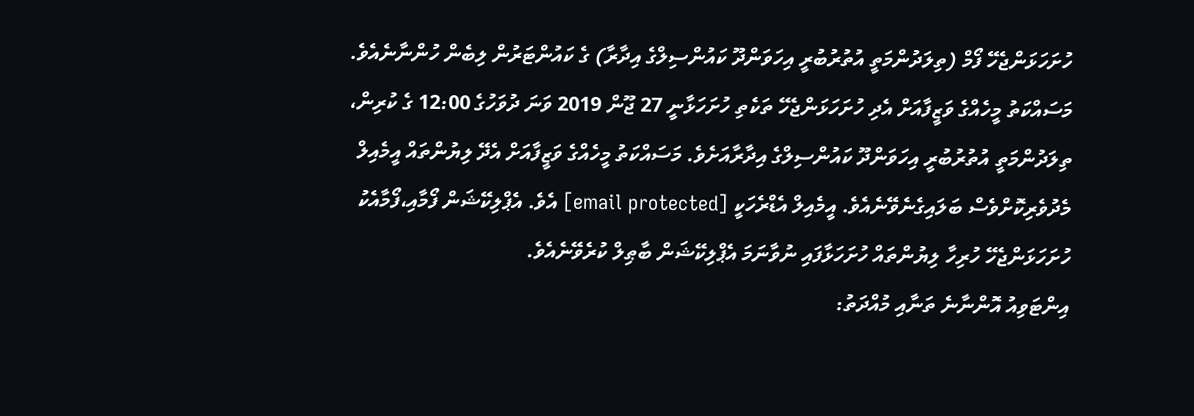ހުށަހަޅަންޖެހޭ ފޯމް (ތިލަދުންމަތީ އުތުރުބުރީ އިހަވަންދޫ ކައުންސިލްގެ އިދާރާ) ގެ ކައުންޓަރުން ލިބެން ހުންނާނެއެވެ. މަސައްކަތު މީހެއްގެ ވަޒީފާއަށް އެދި ހުށަހަޅަންޖެހޭ ތަކެތި ހުށަހަޅާނީ 27 ޖޫން 2019 ވަނަ ދުވަހުގެ 12:00 ގެ ކުރިން، ތިލަދުންމަތީ އުތުރުބުރީ އިހަވަންދޫ ކައުންސިލްގެ އިދާރާއަށެވެ. މަސައްކަތު މީހެއްގެ ވަޒީފާއަށް އެދޭ ލިޔުންތައް އީމެއިލް މެދުވެރިކޮށްވެސް ބަލައިގެނެވޭނެއެވެ. އީމެއިލް އެޑްރެހަކީ [email protected] އެވެ. އެޕްލިކޭޝަން ފޯމާއި،ފޯމާއެކު ހުށަހަޅަންޖެހޭ ހުރިހާ ލިޔުންތައް ހުށަހަޅާފައި ނުވާނަމަ އެޕްލިކޭޝަން ބާޠިލް ކުރެވޭނެއެވެ.
އިންޓަވިއު އޮންނާނެ ތަނާއި މުއްދަތު: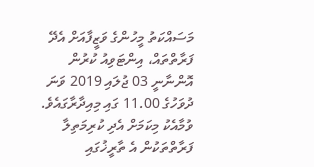މަސައްކަތު މީހުންގެ ވަޒީފާއަށް އެދޭ ފަރާތްތައް، އިންޓަވިއު ކުރުން އޮންނާނީ 03 ޖުލައި 2019 ވަނަ ދުވަހުގެ 11.00 ގައި މިއިދާރާގައެވެ. ވުމާއެކު މިކަމަށް އެދި ކުރިމަތިލާ ފަރާތްތަކުން އެ ތާރީޚުގައި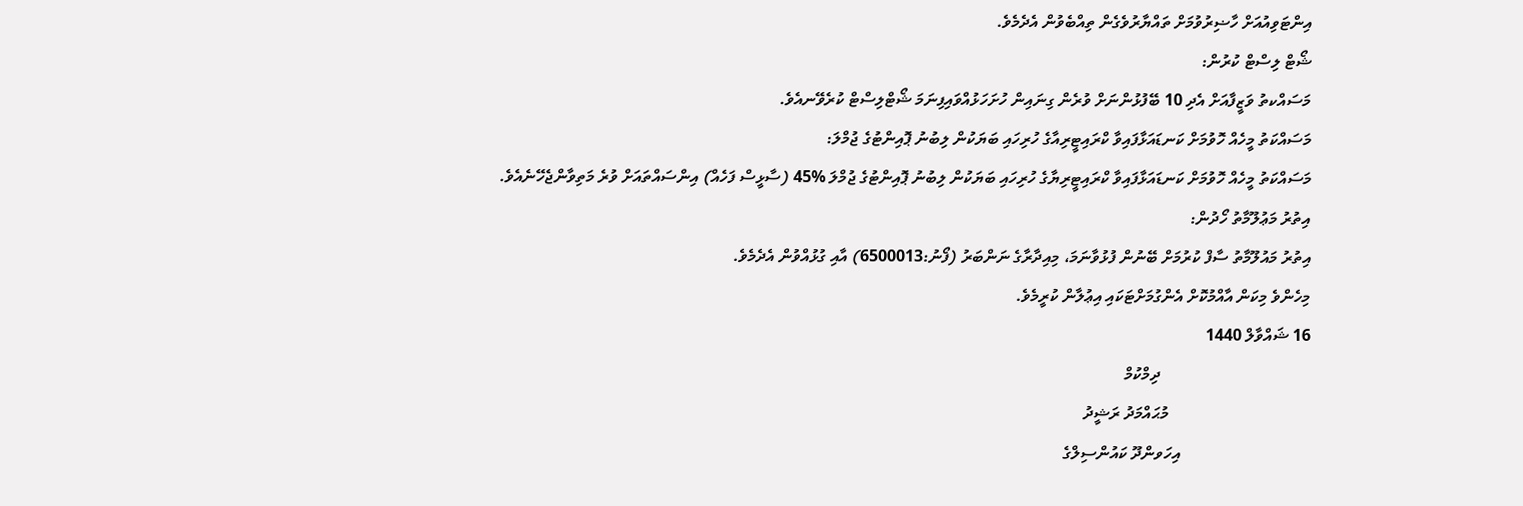އިންޓަވިއުއަށް ހާޟިރުވުމަށް ތައްޔާރުވެގެން ތިއްބެވުން އެދެމެވެ.
ޝޯޓް ލިސްޓް ކުރުން:
މަސައްކތު ވަޒީފާއަށް އެދި 10 ބޭފުޅުންނަށް ވުރެން ގިނައިން ހުށަހަޅުއްވައިފިނަމަ ޝޯޓްލިސްޓް ކުރެވޭނއެވެ.
މަސައްކަތު މީހެއް ހޮވުމަށް ކަނޑައަޅާފައިވާ ކްރައިޓީރިއާގެ ހުރިހައި ބަޔަކުން ލިބުނު ޕޮއިންޓުގެ ޖުމްލަ:
މަސައްކަތު މީހެއް ހޮވުމަށް ކަނޑައަޅާފައިވާ ކްރައިޓީރިޔާގެ ހުރިހައި ބަޔަކުން ލިބުނު ޕޮއިންޓުގެ ޖުމްލަ %45 (ސާޅީސް ފަހެއް) އިންސައްތައަށް ވުރެ މަތިވާންޖެހޭނެއެވެ.
އިތުރު މަޢުލޫމާތު ހޯދުން:
އިތުރު މައުލޫމާތު ސާފް ކުރުމަށް ބޭނުން ފުޅުވާނަމަ، މިއިދާރާގެ ނަންބަރު (ފޯނު:6500013) އާއި ގުޅުއްވުން އެދެމެވެ.
މިހެންވެ މިކަން އާއްމުކޮށް އެންގުމަށްޓަކައި އިޢުލާން ކުރީމެވެ.
16 ޝައްވާލް 1440
                                    ދިމްކުމް
                                  މުޙައްމަދު ރަޝީދު
                               އިހަވންދޫ ކައުންސިލްގެ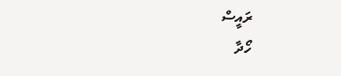ރައީސް
ހޯދާ